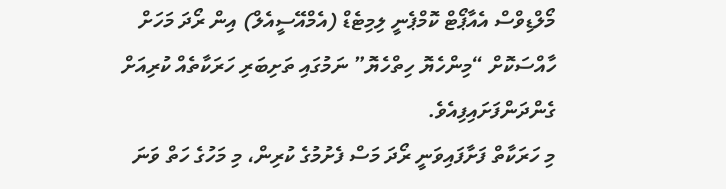މޯލްޑިވްސް އެއާޕޯޓް ކޮމްޕެނީ ލިމިޓެޑް (އެމްއޭސީއެލް) އިން ރޯދަ މަހަށް ހާއްސަކޮށް “މިންހެޔޮ ހިތްހެޔޮ” ނަމުގައި ތަށިބަރި ހަރަކާތެއް ކުރިއަށް ގެންދަންފަށައިފިއެވެ.
މި ހަރަކާތް ފަށާފައިވަނީ ރޯދަ މަސް ފެށުމުގެ ކުރިން، މި މަހުގެ ހަތް ވަނަ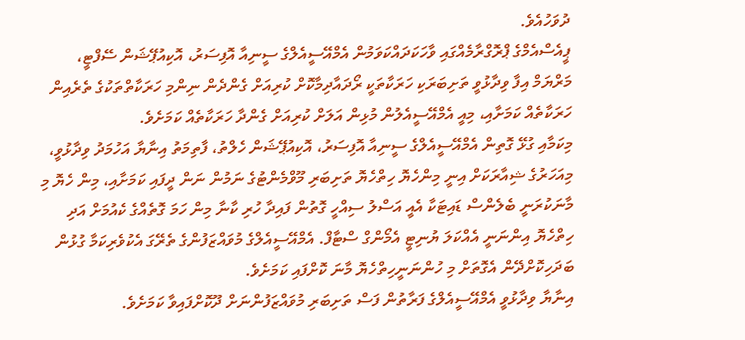ދުވަހުއެވެ.
ޕީއެސްއެމްގެ ޕްރޮގްރާމެއްގައި ވާހަކަދައްކަވަމުން އެމްއޭސީއެލްގެ ސީނިއާ އޮފިސަރު، އޮކިއުޕޭޝަން ސޭފްޓީ، މަރްޔަމް އިފާ ވިދާޅުވީ ތަށިބަރަކި ހަރަކާތަކީ ރޯދައާދިމާކޮށް ކުރިއަށް ގެންދެން ނިންމި ހަރަކާތްތަކުގެ ތެރެއިން ހަރަކާތެއް ކަމަށާއި، މިއީ އެމްއޭސީއެލުން މުޅިން އަލަށް ކުރިއަށް ގެންދާ ހަރަކާތެއް ކަމަށެވެ.
މިކަމާއި ގުޅޭ ގޮތިން އެމްއޭސީއެލްގެ ސީނިއާ އޮފިސަރު، އޮކިއުޕޭޝަން ހެލްތު، ފާތިމަތު އިނާޔާ އަހުމަދު ވިދާޅުވީ، މިއަހަރުގެ ޝިއާރަކަށް އިނީ މިންހެޔޮ ހިތްހެޔޮ ތަށިބަރި މޫވްމެންޓުގެ ނަމުން ނަން ދީފައި ކަމަށާއި، މިން ހެޔޮ މި މާނަކުރަނީ ބެލެންސް ޑައިޓަކާ އެއީ އަސްލު ސިއްހީ ގޮތުން ފައިދާ ހުރި ކާނާ މިން ހަމަ ގޮތެއްގެ ކެއުމަށް އަދި ހިތްހެޔޮ އިންނަނީ އެއްކަލަ ޔުނިޓީ އެމޯންގް ސްޓާފް. އެމްއޭސީއެލްގެ މުވައްޒަފުންގެ ތެރޭގަ އެކުވެރިކަމާ ގުޅުން ބަދަހިކޮށްދޭން އެގޮތަށް މި ހުންނަނީހިތްހެޔޮ މާނަ ކޮށްފައި ކަމަށެވެ.
އިނާޔާ ވިދާޅުވީ އެމްއޭސީއެލްގެ ފަރާތުން ފަސް ތަށިބަރި މުވައްޒަފުންނަށް ދޫކޮށްފައިވާ ކަމަށެވެ.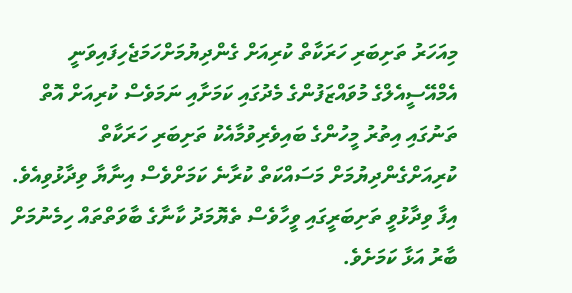މިއަހަރު ތަށިބަރި ހަރަކާތް ކުރިއަށް ގެންދިޔުމަށްހަމަޖެހިފައިވަނީ އެމްއޭސީއެލްގެ މުވައްޒަފުންގެ މެދުގައި ކަމަށާއި ނަމަވެސް ކުރިއަށް އޮތް ތަނުގައި އިތުރު މީހުންގެ ބައިވެރިވުމާއެކު ތަށިބަރި ހަރަކާތް ކުރިއަށްގެންދިޔުމަށް މަސައްކަތް ކުރާނެ ކަމަށްވެސް އިނާޔާ ވިދާޅުވިއެވެ.
އިފާ ވިދާޅުވީ ތަށިބަރީގައި ވީހާވެސް ތެޔޮމަދު ކާނާގެ ބާވަތްތައް ހިމެނުމަށް ބާރު އަޅާ ކަމަށެވެ.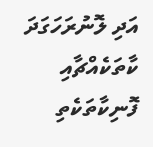އަދި ލޮނުރަހަގަދަ ކާތަކެއްޗާއި ފޮނިކާތަކެތި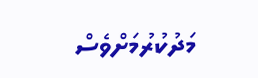މަދުކުރުމަށްވެސް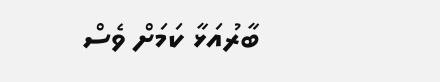ބާރުއަޅާ ކަމަށް ވެސް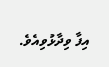އިފާ ވިދާޅުވިއެވެ.